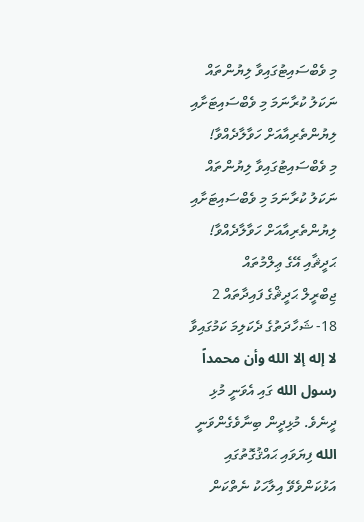މި ވެބްސައިޓުގައިވާ ލިޔުންތައް ނަކަލު ކުރާނަމަ މި ވެބްސައިޓަށާއި ލިޔުންތެރިއާއަށް ހަވާލާދެއްވާ!
މި ވެބްސައިޓުގައިވާ ލިޔުންތައް ނަކަލު ކުރާނަމަ މި ވެބްސައިޓަށާއި ލިޔުންތެރިއާއަށް ހަވާލާދެއްވާ!
ޙަދީޘާއި އޭގެ ޢިލްމުތައް
ޖިބްރީލް ޙަދީޘްގެ ފައިދާތައް 2
18- ޝަހާދަތުގެ ދެކަލިމަ ކަމުގައިވާ لا إله إلا الله وأن محمداً رسول الله ގައި އެވަނީ މުޅި ދީނެވެ. މުޅިދީން ބިނާވެގެންވަނީ الله ފިޔަވައި ޙައްޤުގޮތުގައި އަޅުކަންވެވޭ އިލާހަކު ނެތްކަން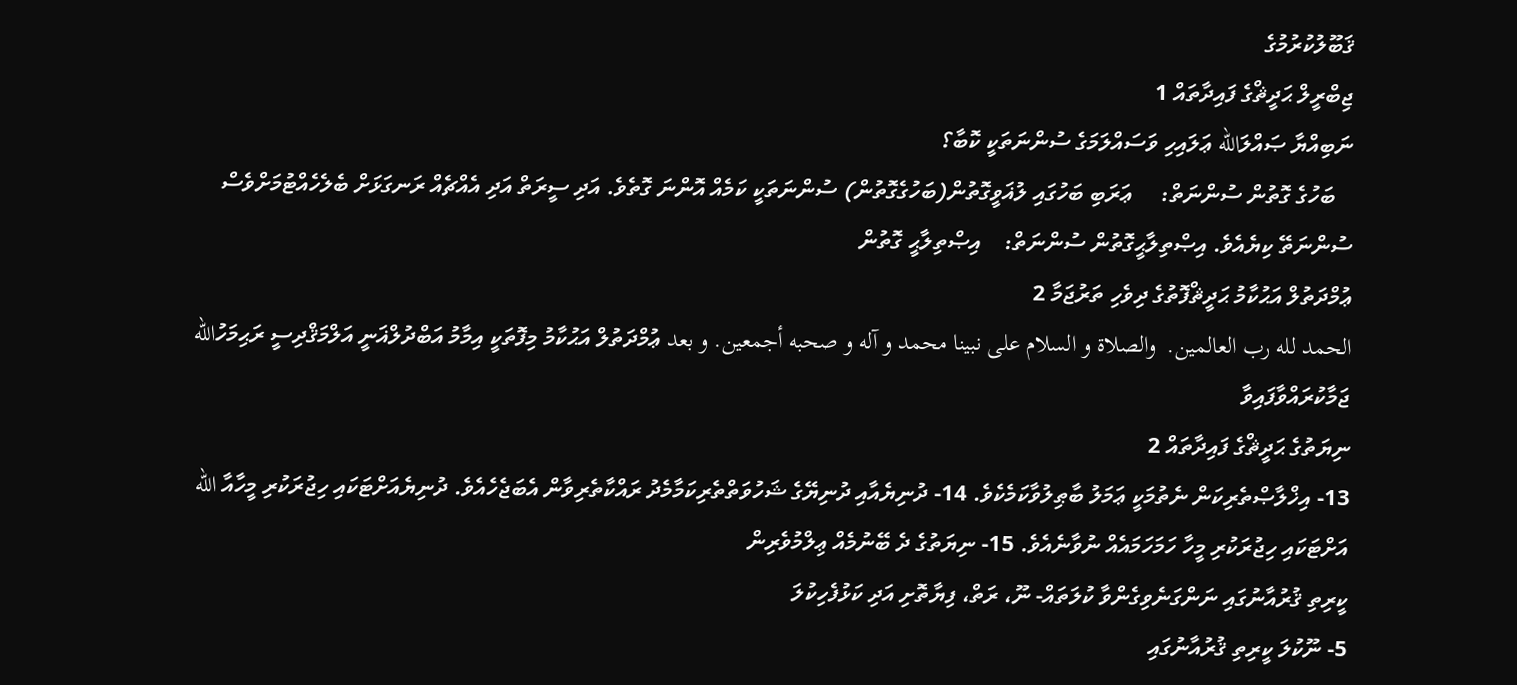ޤަބޫލުކުރުމުގެ
ޖިބްރީލް ޙަދީޘްގެ ފައިދާތައް 1
ނަބިއްޔާ ޞައްލަالله ޢަލައިހި ވަސައްލަމަގެ ސުންނަތަކީ ކޮބާ؟
   ބަހުގެ ގޮތުން ސުންނަތް:     ޢަރަބި ބަހުގައި ލުޣަވީގޮތުން(ބަހުގެގޮތުން) ސުންނަތަކީ ކަމެއް އޮންނަ ގޮތެވެ. އަދި ސީރަތް އަދި އެއްޗެއް ރަނގަޅަށް ބެލެހެއްޓުމަށްވެސް ސުންނަތޭ ކިޔެއެވެ. އިޞްތިލާޙީގޮތުން ސުންނަތް:    އިޞްތިލާޙީ ގޮތުން
ޢުމްދަތުލް އަޙުކާމު ޙަދީޘްފޮތުގެ ދިވެހި ތަރުޖަމާ 2
الحمد لله رب العالمين.  والصلاة و السلام على نبينا محمد و آله و صحبه أجمعين. و بعد ޢުމްދަތުލް އަޙުކާމު މިފޮތަކީ އިމާމު އަބްދުލްޣަނީ އަލްމަޤްދިސީ ރަޙިމަހުالله ޖަމާކުރައްވާފައިވާ
ނިޔަތުގެ ޙަދީޘްގެ ފައިދާތައް 2
13- އިޚްލާޞްތެރިކަން ނެތުމަކީ ޢަމަލު ބާޠިލުވާކަމެކެވެ. 14- ދުނިޔެއާއި ދުނިޔޭގެ ޝަހުވަތްތެރިކަމާމެދު ރައްކާތެރިވާން އެބަޖެހެއެވެ. ދުނިޔެއަށްޓަކައި ހިޖުރަކުރި މީހާއާ الله އަށްޓަކައި ހިޖުރަކުރި މީހާ ހަމަހަމައެއް ނުވާނެއެވެ. 15- ނިޔަތުގެ ދެ ބޭނުމެއް ޢިލްމުވެރިން
ކީރިތި ޤުރުއާނުގައި ނަންގަނެވިގެންވާ ކުލަތައް- ނޫ، ރަތް، ފިޔާތޮށި އަދި ކަޅުފެހިކުލަ
5- ނޫކުލަ ކީރިތި ޤުރުއާނުގައި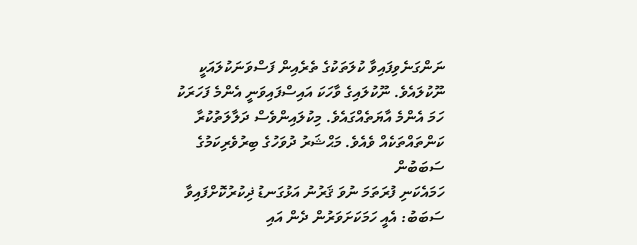ނަންގަނެވިފައިވާ ކުލަތަކުގެ ތެރެއިން ފަސްވަނަކުލައަކީ ނޫކުލައެވެ. ނޫކުލައިގެ ވާހަކަ އައިސްފައިވަނީ އެންމެ ފަހަރަކު ހަމަ އެންމެ އާޔަތެއްގައެވެ. މިކުލައިންވެސް ދަލާލަތުކުރާ ކަންތައްތަކެއް ވެއެވެ. މަޙްޝަރު ދުވަހުގެ ބިރުވެރިކަމުގެ ސަބަބުން
ހަމައެކަނި ފުރަތަމަ ނުވަ ޤަރުނު އަޅުގަނޑު ޛިކުރުކޮށްފައިވާ ސަބަބު: އެއީ ހަމަކަށަވަރުން ދެން އައި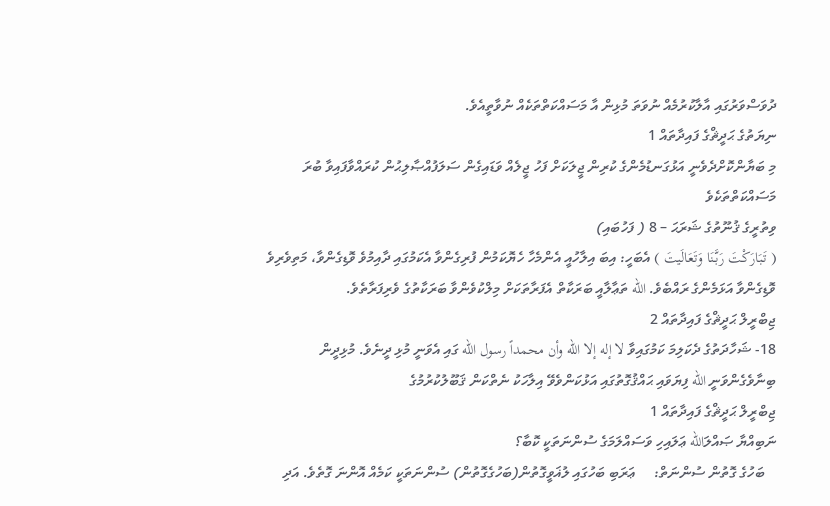ދުވަސްވަރުގައި އާލާކުރުމެއް ނުވަތަ މުޅިން އާ މަސައްކަތްތަކެއް ނުވާތީއެވެ.
ނިޔަތުގެ ޙަދީޘްގެ ފައިދާތައް 1
މި ބަޔާންކޮށްދެވެނީ އަޅުގަނޑުމެންގެ ކުރިން ޖީލަކަށް ފަހު ޖީލެއް ވަޑައިގެން ސަލަފުއްޞާލިޙުން ކުރައްވާފައިވާ ބުރަ މަސައްކަތްތަކެވެ
ވިތުރީގެ ޤުނޫތުގެ ޝަރަޙަ – 8 ( ފަހުބައި)
( تَبَارَكْتَ رَبَّنَا وَتَعَالَيتَ ) އެބަހީ: އިބަ އިލާހުއީ އެންމެހާ ހެޔޮކަމުން ފުރިގެންވާ އެކަމުގައި ދާއިމުވެ ވޮޑިގެންވާ، މަތިވެރިވެ ވޮޑިގެންވާ އަޅަމެންގެ ރައްބެވެ. الله ތަޢާލާއީ ބަރަކާތް އެފަރާތަކަށް މިލްކުވެންވާ ބަރަކާތުގެ ވެރިފަރާތެވެ.
ޖިބްރީލް ޙަދީޘްގެ ފައިދާތައް 2
18- ޝަހާދަތުގެ ދެކަލިމަ ކަމުގައިވާ لا إله إلا الله وأن محمداً رسول الله ގައި އެވަނީ މުޅި ދީނެވެ. މުޅިދީން ބިނާވެގެންވަނީ الله ފިޔަވައި ޙައްޤުގޮތުގައި އަޅުކަންވެވޭ އިލާހަކު ނެތްކަން ޤަބޫލުކުރުމުގެ
ޖިބްރީލް ޙަދީޘްގެ ފައިދާތައް 1
ނަބިއްޔާ ޞައްލަالله ޢަލައިހި ވަސައްލަމަގެ ސުންނަތަކީ ކޮބާ؟
   ބަހުގެ ގޮތުން ސުންނަތް:     ޢަރަބި ބަހުގައި ލުޣަވީގޮތުން(ބަހުގެގޮތުން) ސުންނަތަކީ ކަމެއް އޮންނަ ގޮތެވެ. އަދި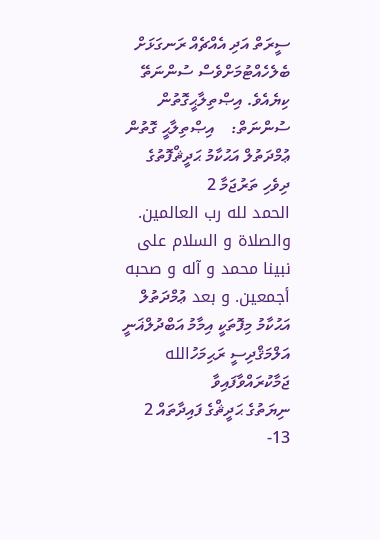ސީރަތް އަދި އެއްޗެއް ރަނގަޅަށް ބެލެހެއްޓުމަށްވެސް ސުންނަތޭ ކިޔެއެވެ. އިޞްތިލާޙީގޮތުން ސުންނަތް:    އިޞްތިލާޙީ ގޮތުން
ޢުމްދަތުލް އަޙުކާމު ޙަދީޘްފޮތުގެ ދިވެހި ތަރުޖަމާ 2
الحمد لله رب العالمين.  والصلاة و السلام على نبينا محمد و آله و صحبه أجمعين. و بعد ޢުމްދަތުލް އަޙުކާމު މިފޮތަކީ އިމާމު އަބްދުލްޣަނީ އަލްމަޤްދިސީ ރަޙިމަހުالله ޖަމާކުރައްވާފައިވާ
ނިޔަތުގެ ޙަދީޘްގެ ފައިދާތައް 2
13-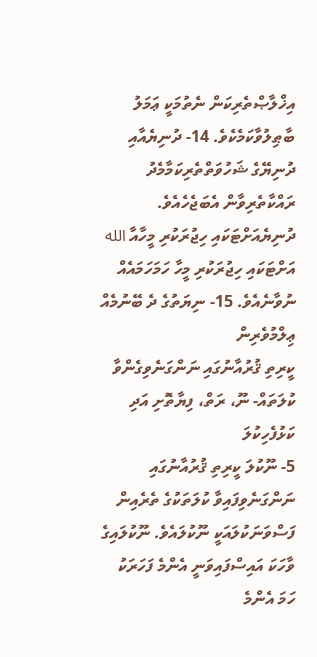އިޚްލާޞްތެރިކަން ނެތުމަކީ ޢަމަލު ބާޠިލުވާކަމެކެވެ. 14- ދުނިޔެއާއި ދުނިޔޭގެ ޝަހުވަތްތެރިކަމާމެދު ރައްކާތެރިވާން އެބަޖެހެއެވެ. ދުނިޔެއަށްޓަކައި ހިޖުރަކުރި މީހާއާ الله އަށްޓަކައި ހިޖުރަކުރި މީހާ ހަމަހަމައެއް ނުވާނެއެވެ. 15- ނިޔަތުގެ ދެ ބޭނުމެއް ޢިލްމުވެރިން
ކީރިތި ޤުރުއާނުގައި ނަންގަނެވިގެންވާ ކުލަތައް- ނޫ، ރަތް، ފިޔާތޮށި އަދި ކަޅުފެހިކުލަ
5- ނޫކުލަ ކީރިތި ޤުރުއާނުގައި ނަންގަނެވިފައިވާ ކުލަތަކުގެ ތެރެއިން ފަސްވަނަކުލައަކީ ނޫކުލައެވެ. ނޫކުލައިގެ ވާހަކަ އައިސްފައިވަނީ އެންމެ ފަހަރަކު ހަމަ އެންމެ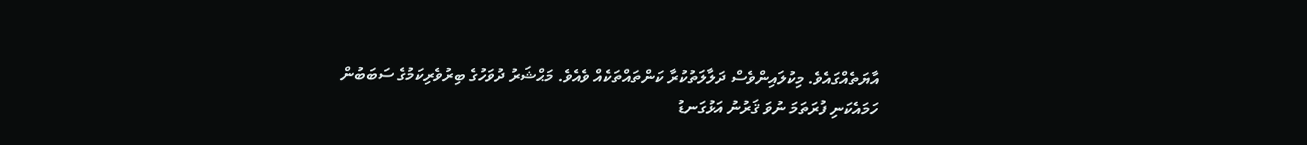އާޔަތެއްގައެވެ. މިކުލައިންވެސް ދަލާލަތުކުރާ ކަންތައްތަކެއް ވެއެވެ. މަޙްޝަރު ދުވަހުގެ ބިރުވެރިކަމުގެ ސަބަބުން
ހަމައެކަނި ފުރަތަމަ ނުވަ ޤަރުނު އަޅުގަނޑު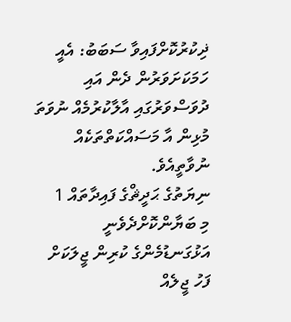ޛިކުރުކޮށްފައިވާ ސަބަބު: އެއީ ހަމަކަށަވަރުން ދެން އައި ދުވަސްވަރުގައި އާލާކުރުމެއް ނުވަތަ މުޅިން އާ މަސައްކަތްތަކެއް ނުވާތީއެވެ.
ނިޔަތުގެ ޙަދީޘްގެ ފައިދާތައް 1
މި ބަޔާންކޮށްދެވެނީ އަޅުގަނޑުމެންގެ ކުރިން ޖީލަކަށް ފަހު ޖީލެއް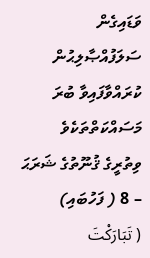ވަޑައިގެން ސަލަފުއްޞާލިޙުން ކުރައްވާފައިވާ ބުރަ މަސައްކަތްތަކެވެ
ވިތުރީގެ ޤުނޫތުގެ ޝަރަޙަ – 8 ( ފަހުބައި)
( تَبَارَكْتَ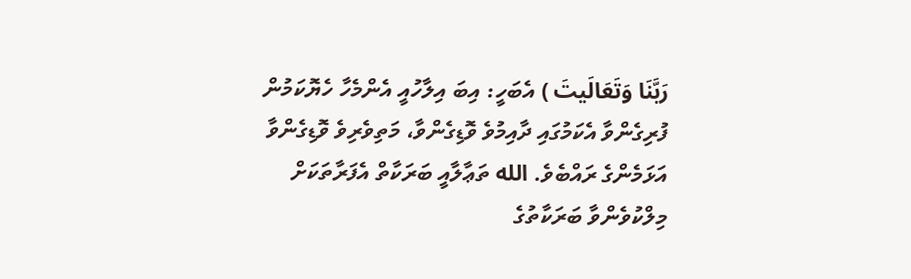رَبَّنَا وَتَعَالَيتَ ) އެބަހީ: އިބަ އިލާހުއީ އެންމެހާ ހެޔޮކަމުން ފުރިގެންވާ އެކަމުގައި ދާއިމުވެ ވޮޑިގެންވާ، މަތިވެރިވެ ވޮޑިގެންވާ އަޅަމެންގެ ރައްބެވެ. الله ތަޢާލާއީ ބަރަކާތް އެފަރާތަކަށް މިލްކުވެންވާ ބަރަކާތުގެ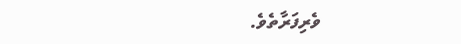ވެރިފަރާތެވެ.